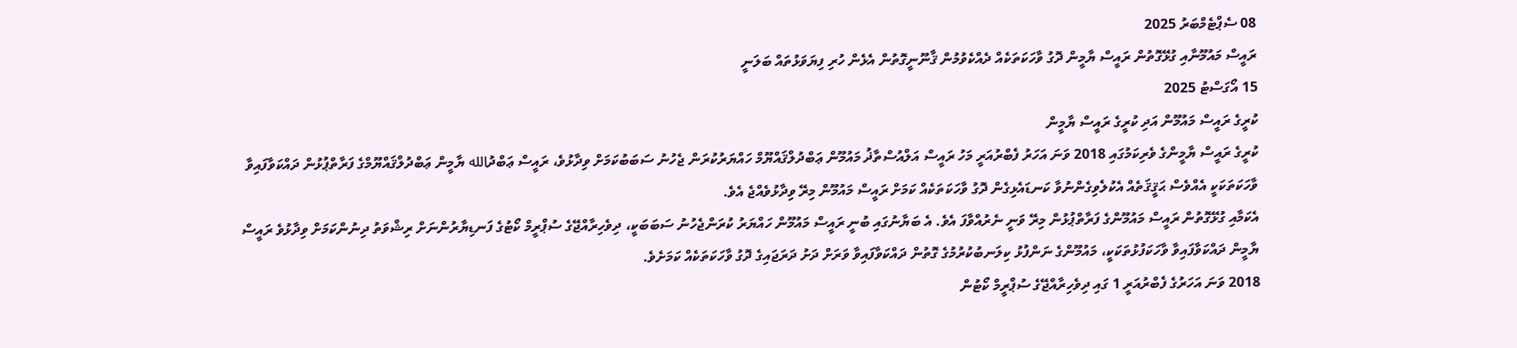08 ސެޕްޓެމްބަރު 2025
ރައީސް މައުމޫނާއި ގުޅޭގޮތުން ރައީސް ޔާމީން ދޮގު ވާހަކަތަކެއް ދެއްކެވުމުން ޤާނޫނީގޮތުން އެޅެން ހުރި ފިޔަވަޅުތައް ބަލަނީ
15 އޯގަސްޓު 2025
ކުރީގެ ރައީސް މައުމޫން އަދި ކުރީގެ ރައީސް ޔާމީން
ކުރީގެ ރައީސް ޔާމީންގެ ވެރިކަމުގައި 2018 ވަނަ އަހަރު ފެބްރުއަރީ މަހު ރައީސް އަލްއުސްތާޛު މައުމޫން ޢަބްދުލްޤައްޔޫމް ހައްޔަރުކުރަން ޖެހުނު ސަބަބުކަމަށް ވިދާޅުވެ، ރައީސް ޢަބްދުالله ޔާމީން ޢަބްދުލްޤައްޔޫމްގެ ފަރާތްޕުޅުން ދައްކަވާފައިވާ ވާހަކަތަކަކީ އެއްވެސް ޙަޤީޤަތެއް އެކުލެވިގެންނުވާ ކަނޑައެޅިގެން ދޮގު ވާހަކަތަކެއް ކަމަށް ރައީސް މައުމޫން މިރޭ ވިދާޅުވެއްޖެ އެވެ.
އެކަމާއި ގުޅޭގޮތުން ރައީސް މައުމޫންގެ ފަރާތްޕުޅުން މިރޭ ވަނީ ނެރުއްވާފަ އެވެ. އެ ބަޔާނުގައި ބުނީ ރައީސް މައުމޫން ހައްޔަރު ކުރަންޖެހުނު ސަބަބަކީ، ދިވެހިރާއްޖޭގެ ސުޕްރީމް ކޯޓުގެ ފަނޑިޔާރުންނަށް ރިޝްވަތު ދިނުންކަމަށް ވިދާޅުވެ ރައީސް ޔާމީން ދައްކަވާފައިވާ ވާހަކަފުޅުތަކަކީ، މައުމޫންގެ ނަންފުޅު ކިލަނބުކުރުމުގެ ގޮތުން ދައްކަވާފައިވާ ވަރަށް ދަށު ދަރަޖައިގެ ދޮގު ވާހަކަތަކެއް ކަމަށެވެ.
2018 ވަނަ އަހަރުގެ ފެބްރުއަރީ 1 ގައި ދިވެހިރާއްޖޭގެ ސުޕްރީމް ކޯޓުން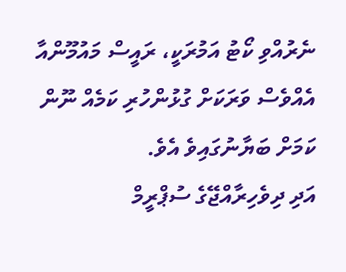ނެރުއްވި ކޯޓު އަމުރަކީ، ރައީސް މައުމޫންއާ އެއްވެސް ވަރަކަށް ގުޅުންހުރި ކަމެއް ނޫން ކަމަށް ބަޔާނުގައިވެ އެވެ.
އަދި ދިވެހިރާއްޖޭގެ ސުޕްރީމް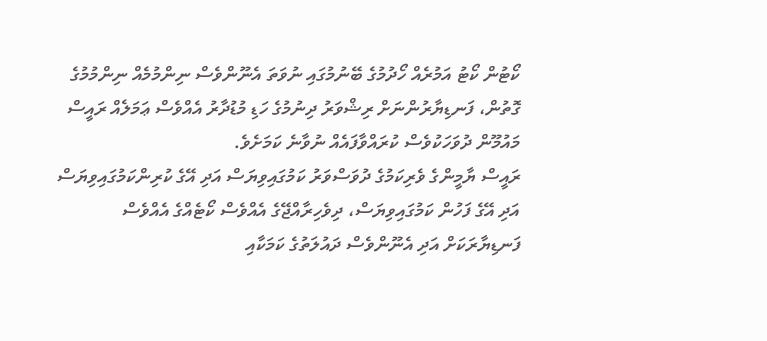ކޯޓުން ކޯޓު އަމުރެއް ހޯދުމުގެ ބޭނުމުގައި ނުވަތަ އެނޫންވެސް ނިންމުމެއް ނިންމުމުގެ ގޮތުން، ފަނޑިޔާރުންނަށް ރިޝްވަރު ދިނުމުގެ ހަޑި މުޑުދާރު އެއްވެސް ޢަމަލެއް ރައީސް މައުމޫން ދުވަހަކުވެސް ކުރައްވާފައެއް ނުވާނެ ކަމަށެވެ.
ރައީސް ޔާމީންގެ ވެރިކަމުގެ ދުވަސްވަރު ކަމުގައިވިޔަސް އަދި އޭގެ ކުރިންކަމުގައިވިޔަސް އަދި އޭގެ ފަހުން ކަމުގައިވިޔަސް، ދިވެހިރާއްޖޭގެ އެއްވެސް ކޯޓެއްގެ އެއްވެސް ފަނޑިޔާރަކަށް އަދި އެނޫންވެސް ދައުލަތުގެ ކަމަކާއި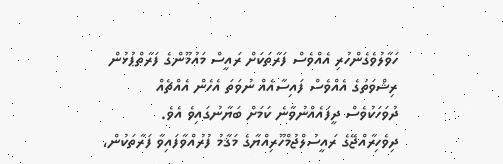ހަވާލުވެގެންހުރި އެއްވެސް ފަރާތަކަށް ރައީސް މައުމޫންގެ ފަރާތްޕުޅުން ރިޝްވަތުގެ އެއްވެސް ފައިސާއެއް ނުވަތަ އެހެން އެއްޗެއް ދުވަހަކުވެސް ދީފައެއްނުވާނެ ކަމަށް ބަޔާނުގައިވެ އެވެ.
ދިވެހިރާއްޖޭގެ ރައީސުލްޖުމްހޫރިއްޔާގެ މަޤާމު ފުރުއްވާފައިވާ ފަރާތަކުން،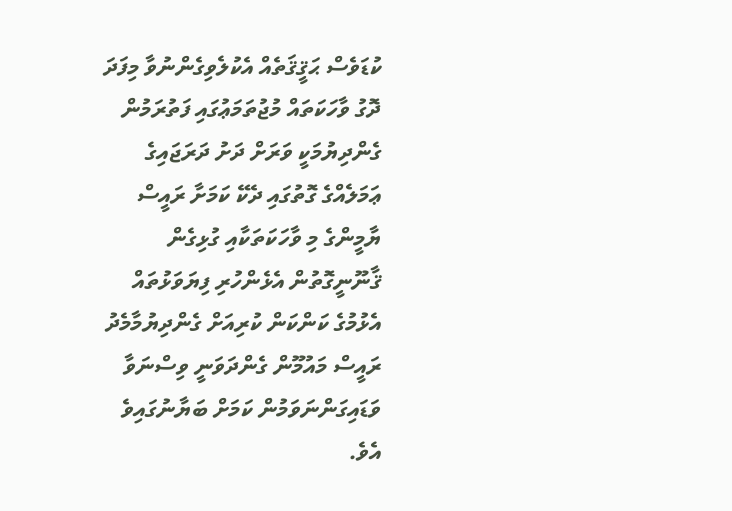ކުޑަވެސް ޙަޤީޤަތެއް އެކުލެވިގެންނުވާ މިފަދަ ދޮގު ވާހަކަތައް މުޖުތަމަޢުގައި ފަތުރަމުން ގެންދިޔުމަކީ ވަރަށް ދަށު ދަރަޖައިގެ ޢަމަލެއްގެ ގޮތުގައި ދެކޭ ކަމަށާ ރައީސް ޔާމީންގެ މި ވާހަކަތަކާއި ގުޅިގެން ޤާނޫނީގޮތުން އެޅެންހުރި ފިޔަވަޅުތައް އެޅުމުގެ ކަންކަން ކުރިއަށް ގެންދިޔުމާމެދު ރައީސް މައުމޫން ގެންދަވަނީ ވިސްނަވާ ވަޑައިގަންނަވަމުން ކަމަށް ބަޔާނުގައިވެ އެވެ.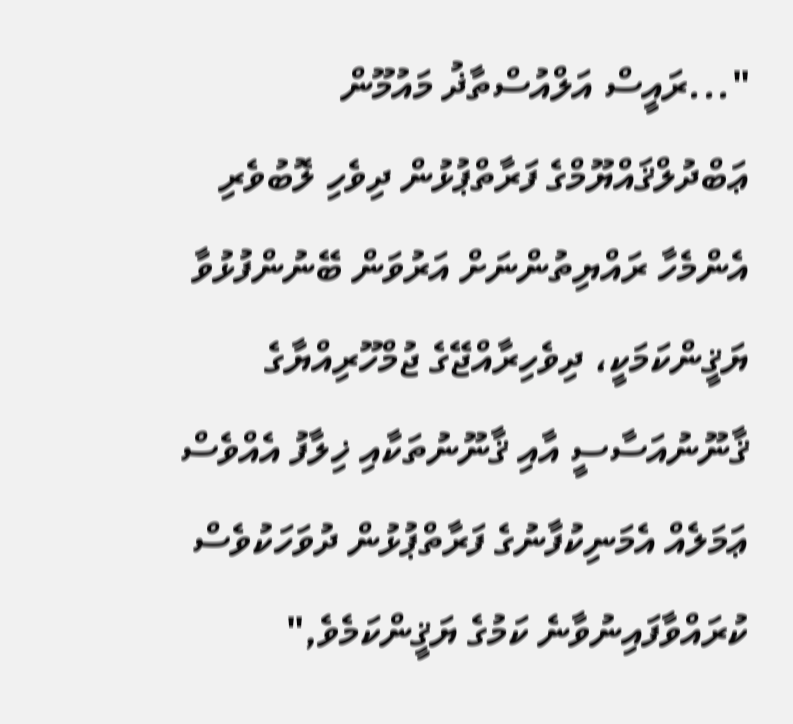"...ރައީސް އަލްއުސްތާޛު މައުމޫން ޢަބްދުލްޤައްޔޫމްގެ ފަރާތްޕުޅުން ދިވެހި ލޮބުވެރި އެންމެހާ ރައްޔިތުންނަށް އަރުވަން ބޭނުންފުޅުވާ ޔަޤީންކަމަކީ، ދިވެހިރާއްޖޭގެ ޖުމްހޫރިއްޔާގެ ޤާނޫނުއަސާސީ އާއި ޤާނޫނުތަކާއި ޚިލާފު އެއްވެސް ޢަމަލެއް އެމަނިކުފާނުގެ ފަރާތްޕުޅުން ދުވަހަކުވެސް ކުރައްވާފައިނުވާނެ ކަމުގެ ޔަޤީންކަމެވެ,"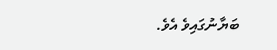ބަޔާނުގައިވެ އެވެ.